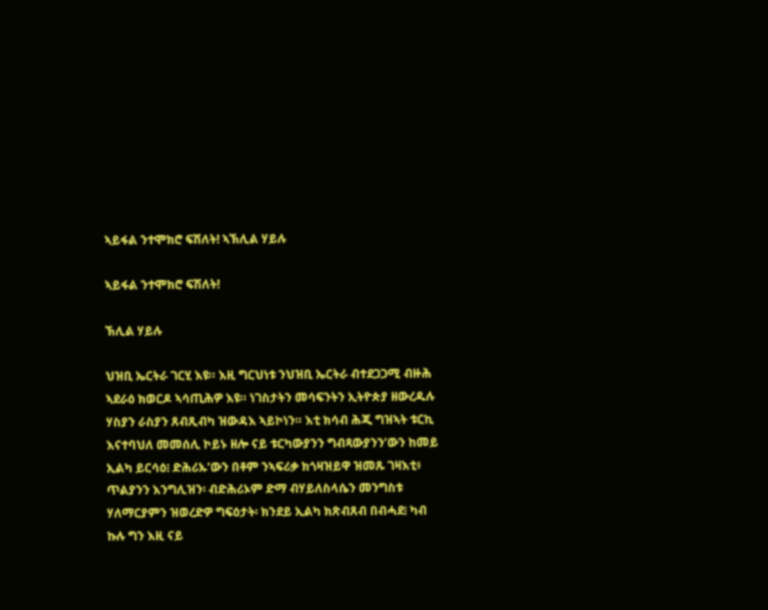ኣይፋል ንተሞክሮ ፍሽለት! ኣኽሊል ሃይሉ

ኣይፋል ንተሞክሮ ፍሽለት!

ኽሊል ሃይሉ

ህዝቢ ኤርትራ ገርሂ እዩ። እዚ ግርህነቱ ንህዝቢ ኤርትራ ብተደጋጋሚ ብዙሕ ኣደራዕ ክወርዶ ኣሳጢሕዎ እዩ። ነገስታትን መሳፍንትን ኢትዮጵያ ዘውረዱሉ ሃስያን ራስያን ጸብጺብካ ዝውዳእ ኣይኮነን። እቲ ክሳብ ሕጂ ግዝኣት ቱርኪ እናተባህለ መመሰሊ ኮይኑ ዘሎ ናይ ቱርካውያንን ግብጻውያንን’ውን ከመይ ኢልካ ይርሳዕ፧ ድሕሪኡ’ውን በቶም ንኣፍሪቃ ክጎዛዝይዋ ዝመጹ ገዛእቲ፥ ጥልያንን እንግሊዝን፡ ብድሕሪኦም ድማ ብሃይለስላሴን መንግስቱ ሃለማርያምን ዝወረድዎ ግፍዕታት፡ ክንደይ ኢልካ ክጽብጸብ በብሓደ፧ ካብ ኩሉ ግን እዚ ናይ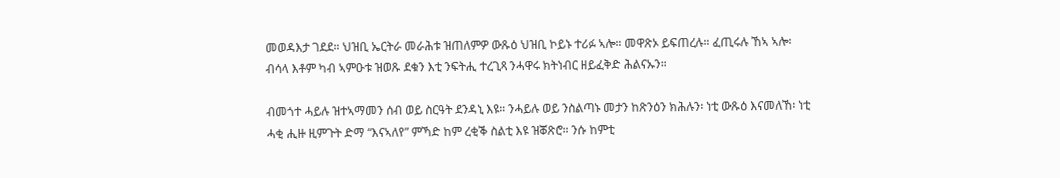መወዳእታ ገደደ። ህዝቢ ኤርትራ መራሕቱ ዝጠለምዎ ውጹዕ ህዝቢ ኮይኑ ተሪፉ ኣሎ። መዋጽኦ ይፍጠረሉ። ፈጢሩሉ ኸኣ ኣሎ፡ ብሳላ እቶም ካብ ኣምዑቱ ዝወጹ ደቁን እቲ ንፍትሒ ተረጊጻ ንሓዋሩ ክትነብር ዘይፈቅድ ሕልናኡን።

ብመጎተ ሓይሉ ዝተኣማመን ሰብ ወይ ስርዓት ደንዳኒ እዩ። ንሓይሉ ወይ ንስልጣኑ መታን ከጽንዕን ክሕሉን፡ ነቲ ውጹዕ እናመለኸ፡ ነቲ ሓቂ ሒዙ ዚምጉት ድማ “እናኣለየ” ምኻድ ከም ረቂቕ ስልቲ እዩ ዝቖጽሮ። ንሱ ከምቲ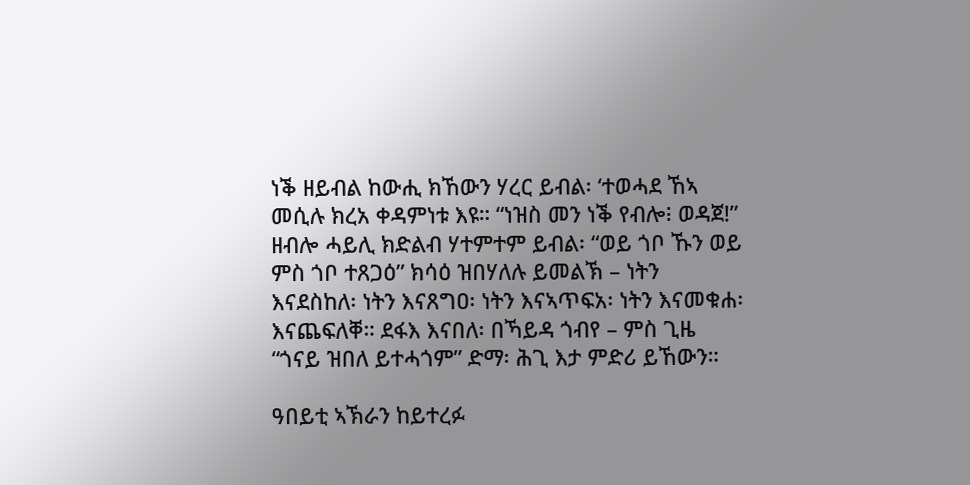ነቕ ዘይብል ከውሒ ክኸውን ሃረር ይብል፡ ‘ተወሓደ ኸኣ መሲሉ ክረአ ቀዳምነቱ እዩ። “ነዝስ መን ነቕ የብሎ፧ ወዳጀ!” ዘብሎ ሓይሊ ክድልብ ሃተምተም ይብል፡ “ወይ ጎቦ ኹን ወይ ምስ ጎቦ ተጸጋዕ” ክሳዕ ዝበሃለሉ ይመልኽ – ነትን እናደስከለ፡ ነትን እናጸግዐ፡ ነትን እናኣጥፍአ፡ ነትን እናመቁሐ፡ እናጨፍለቐ። ደፋእ እናበለ፡ በኻይዳ ጎብየ – ምስ ጊዜ “ጎናይ ዝበለ ይተሓጎም” ድማ፡ ሕጊ እታ ምድሪ ይኸውን።

ዓበይቲ ኣኽራን ከይተረፉ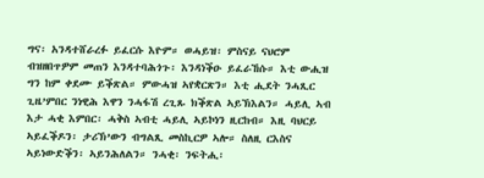ግና፡ አንዳተሸራረፉ ይፈርሱ እዮም። ወሓይዝ፡ ምስናይ ናህሮም ብዝዘበጥዎም መጠን እንዳተባሕጎጉ፡ እንዳነቕዑ ይፈራኸሱ። እቲ ውሒዝ ግን ከም ቀደሙ ይቕጽል። ምውሓዝ ኣየቋርጽን። እቲ ሒደት ንሓጺር ጊዜ’ምበር ንነዊሕ እዋን ንሓፋሽ ረጊጹ ክቕጽል ኣይኽእልን። ሓይሊ ኣብ እታ ሓቂ እምበር፡ ሓቅስ ኣብቲ ሓይሊ ኣይኮነን ዚርከብ። እዚ ባህርይ ኣይፈቕዶን፡ ታሪኽ’ውን ብግልጺ መስኪርዎ ኣሎ። ስለዚ ርእስና ኣይነውድቕን፡ ኣይንሕለልን። ንሓቂ፡ ንፍትሒ፡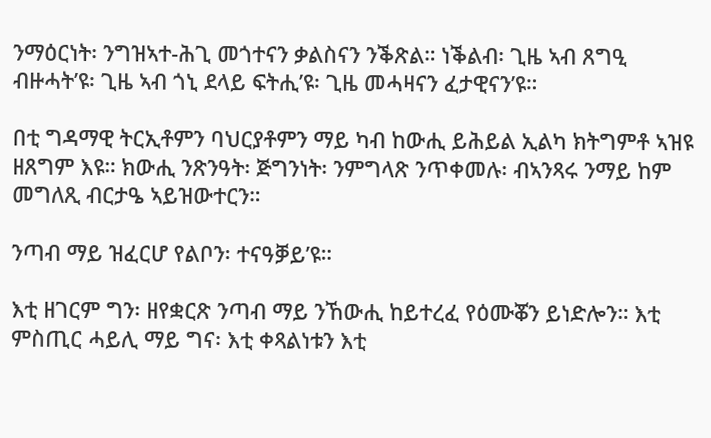ንማዕርነት፡ ንግዝኣተ-ሕጊ መጎተናን ቃልስናን ንቕጽል። ነቕልብ፡ ጊዜ ኣብ ጸግዒ ብዙሓት’ዩ፡ ጊዜ ኣብ ጎኒ ደላይ ፍትሒ’ዩ፡ ጊዜ መሓዛናን ፈታዊናን’ዩ።

በቲ ግዳማዊ ትርኢቶምን ባህርያቶምን ማይ ካብ ከውሒ ይሕይል ኢልካ ክትግምቶ ኣዝዩ ዘጸግም እዩ። ክውሒ ንጽንዓት፡ ጅግንነት፡ ንምግላጽ ንጥቀመሉ፡ ብኣንጻሩ ንማይ ከም መግለጺ ብርታዔ ኣይዝውተርን።

ንጣብ ማይ ዝፈርሆ የልቦን፡ ተናዓቓይ’ዩ።

እቲ ዘገርም ግን፡ ዘየቋርጽ ንጣብ ማይ ንኸውሒ ከይተረፈ የዕሙቖን ይነድሎን። እቲ ምስጢር ሓይሊ ማይ ግና፡ እቲ ቀጻልነቱን እቲ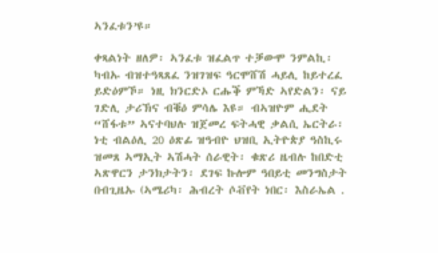ኣንፈቱን’ዩ።

ቀጻልነት ዘለዎ፡ ኣንፈቱ ዝፈልጥ ተቓውሞ ንምልኪ፡ ካብኡ ብዝተዓጻጸፈ ንዝገዝፍ ዓርሞሸሽ ሓይሊ ከይተረፈ ይድዕምኾ። ነዚ ክንርድኦ ርሑቕ ምኻድ ኣየድልን፡ ናይ ገድሊ ታሪኽና ብቑዕ ምሳሌ እዩ። ብኣዝዮም ሒደት “ሸፋቱ” ኣናተባህሉ ዝጀመረ ፍትሓዊ ቃልሲ ኤርትራ፡ ነቲ ብልዕሊ 20 ዕጽፊ ዝዓብዮ ህዝቢ ኢትዮጵያ ዓስኪሩ ዝመጸ ኣማኢት ኣሽሓት ሰራዊት፡ ቁጽሪ ዜብሉ ከበድቲ ኣጽዋርን ታንክታትን፡ ደገፍ ኩሎም ዓበይቲ መንግስታት በብጊዜኡ (ኣሜሪካ፡ ሕብረት ሶቭየት ነበር፡ እስራኤል .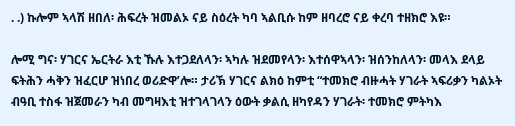. .) ኩሎም ኣላሽ ዘበለ፡ ሕፍረት ዝመልኦ ናይ ስዕረት ካባ ኣልቢሱ ከም ዘባረሮ ናይ ቀረባ ተዘክሮ እዩ።

ሎሚ ግና፡ ሃገርና ኤርትራ እቲ ኹሉ እተጋደለላን፡ ኣካሉ ዝደመየላን፡ እተሰዋኣላን፡ ዝሰንከለላን፡ መላእ ደላይ ፍትሕን ሓቅን ዝፈርሆ ዝነበረ ወሪድዋ’ሎ። ታሪኽ ሃገርና ልክዕ ከምቲ “ተመክሮ ብዙሓት ሃገራት ኣፍሪቃን ካልኦት ብዓቢ ተስፋ ዝጀመራን ካብ መግዛእቲ ዝተገላገላን ዕውት ቃልሲ ዘካየዳን ሃገራት፡ ተመክሮ ምትካእ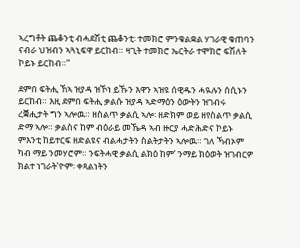ኣረግቶት ጨቆንቲ ብሓደሽቲ ጨቆንቲ፡ ተመክሮ ምንቁልቋል ሃገራዊ ቁጠባን ናብራ ህዝብን ኣጓኒፍዋ ይርከብ። ዛጊት ተመክሮ ኤርትራ ተሞክሮ ፍሽለት ኮይኑ ይርከብ።”

ደምበ ፍትሒ ኸኣ ዝያዳ ዝኾነ ይኹን እዋን ኣዝዩ ሰዊዱን ሓዪሉን ሰሲኑን ይርከብ። እዚ ደምበ ፍትሒ ቃልሱ ዝያዳ ኣድማዕን ዕውትን ዝገብሩ ረቛሒታት ግን ኣሎዉ። ዘስልጥ ቃልሲ ኣሎ፡ ዘድክም ወይ ዘየስልጥ ቃልሲ ድማ ኣሎ። ቃልስና ከም ብዕራይ መኼዳ ኣብ ዙርያ ሓድሕድና ኮይኑ ምእንቲ ከይተርፍ ዘድልዩና ብልሓታትን ስልትታትን ኣሎዉ። ገለ ኻብኦም ካብ ማይ ንመሃሮም። ንፍትሓዊ ቃልሲ ልክዕ ከም’ ንማይ ክዕወት ዝገብርዎ ክልተ ነገራት’ዮም፡ ቀጻልነትን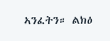ኣንፈትን። ልክዕ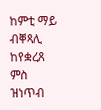ከምቲ ማይ ብቐጻሊ ከየቋረጸ ምስ ዝነጥብ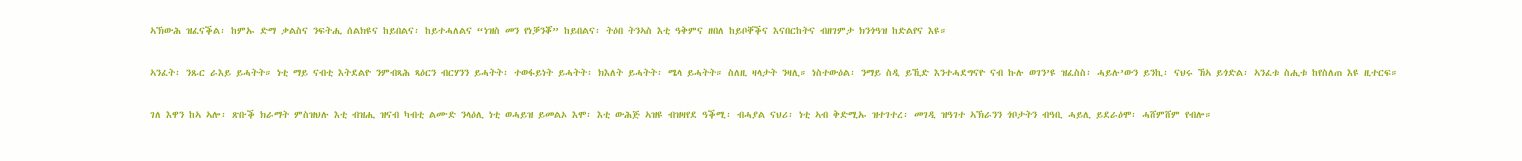ኣኽውሕ ዝፈናቕል፡ ከምኡ ድማ ቃልስና ንፍትሒ ሰልክዩና ከይበልና፡ ከይተሓለልና “ነዝስ መን የነቓንቖ” ከይበልና፡ ትዕበ ትንኣስ እቲ ዓቅምና ዘበለ ከይቦቐቕና እናበርከትና ብዘገምታ ክንጎዓዝ ከድልየና እዩ።

ኣንፈት፡ ንጹር ራእይ ይሓትት። ነቲ ማይ ናብቲ እትደልዮ ንምብጻሕ ጻዕርን ብርሃንን ይሓትት፡ ተወፋይነት ይሓትት፡ ክእለት ይሓትት፡ ሜላ ይሓትት። ስለዚ ዛላታት ንዛሊ። ነስተውዕል፡ ንማይ ስዲ ይኺድ እንተሓደግናዮ ናብ ኩሉ ወገን’ዩ ዝፈስስ፡ ሓይሉ’ውን ይንኪ፡ ናህሩ ኸኣ ይጎድል፡ ኣንፈቱ ስሒቱ ከየስለጠ እዩ ዚተርፍ።

ገለ እዋን ከኣ ኣሎ፡ ጽቡቕ ክራማት ምስዝህሉ እቲ ብዝሒ ዝናብ ካብቲ ልሙድ ንላዕሊ ነቲ ወሓይዝ ይመልኦ እሞ፡ እቲ ውሕጅ ኣዝዩ ብዝዛየደ ዓቕሚ፡ ብሓያል ናህሪ፡ ነቲ ኣብ ቅድሚኡ ዝተገተረ፡ መገዲ ዝዓገተ ኣኽራንን ጎቦታትን ብዓቢ ሓይሊ ይደራዕሞ፡ ሓሸምሸም የብሎ።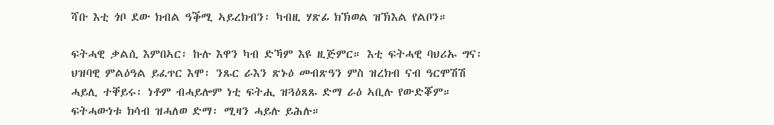ሻቡ እቲ ጎቦ ደው ክብል ዓቕሚ ኣይረክብን፡ ካብዚ ሃጽፊ ክኽወል ዝኽእል የልቦን።

ፍትሓዊ ቃልሲ እምበኣር፡ ኩሉ እዋን ካብ ድኻም እዩ ዚጅምር። እቲ ፍትሓዊ ባህሪኡ ግና፡ ህዝባዊ ምልዕዓል ይፈጥር እሞ፡ ንጹር ራእን ጽኑዕ መብጽዓን ምስ ዝረክብ ናብ ዓርሞሽሽ ሓይሊ ተቐይሩ፡ ነቶም ብሓይሎም ነቲ ፍትሒ ዝጓዕጸጹ ድማ ራዕ ኣቢሉ የውድቖም። ፍትሓውነቱ ክሳብ ዝሓለወ ድማ፡ ሚዛን ሓይሉ ይሕሉ።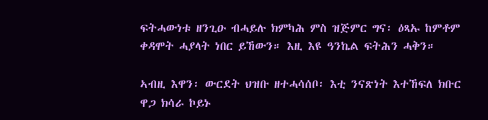ፍትሓውነቱ ዘንጊዑ ብሓይሉ ክምካሕ ምስ ዝጅምር ግና፡ ዕጻኡ ከምቶም ቀዳሞት ሓያላት ነበር ይኸውን። እዚ እዩ ዓንኬል ፍትሕን ሓቅን።

ኣብዚ እዋን፡ ውርደት ህዝቡ ዘተሓሳሰቦ፡ እቲ ንናጽነት እተኸፍለ ክቡር ዋጋ ክሳራ ኮይኑ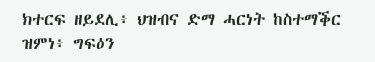ክተርፍ ዘይደሊ፥ ህዝብና ድማ ሓርነት ከስተማቕር ዝምነ፥ ግፍዕን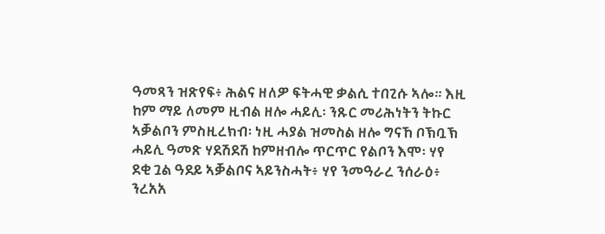ዓመጻን ዝጽየፍ፥ ሕልና ዘለዎ ፍትሓዊ ቃልሲ ተበጊሱ ኣሎ። እዚ ከም ማይ ለመም ዚብል ዘሎ ሓይሊ፡ ንጹር መሪሕነትን ትኩር ኣቓልቦን ምስዚረክብ፡ ነዚ ሓያል ዝመስል ዘሎ ግናኸ ቦኽቧኽ ሓይሊ ዓመጽ ሃደሽደሽ ከምዘብሎ ጥርጥር የልቦን እሞ፡ ሃየ ደቂ ጓል ዓደይ ኣቓልቦና ኣይንስሓት፥ ሃየ ንመዓራረ ንሰራዕ፥ ንረአአ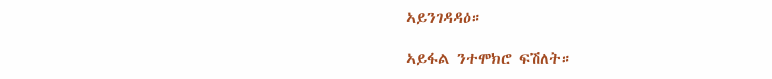ኣይንገዳዳዕ።

ኣይፋል ንተሞክሮ ፍሽለት።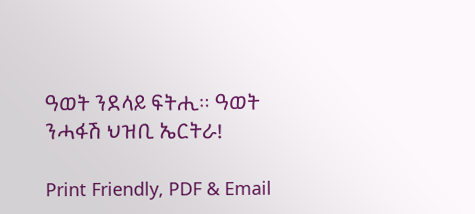ዓወት ንደላይ ፍትሒ። ዓወት ንሓፋሽ ህዝቢ ኤርትራ!

Print Friendly, PDF & Email